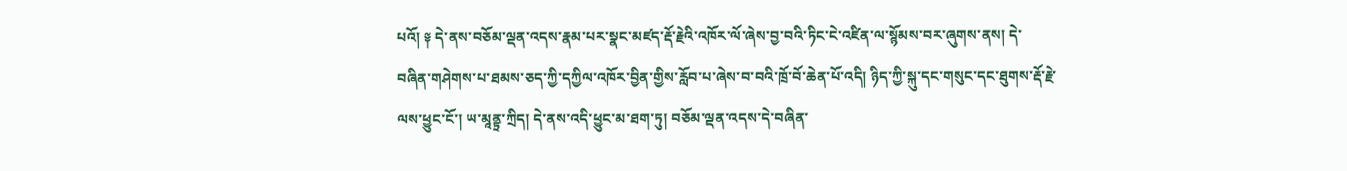པའོ། ༈ དེ་ནས་བཅོམ་ལྡན་འདས་རྣམ་པར་སྣང་མཛད་རྡོ་རྗེའི་འཁོར་ལོ་ཞེས་བྱ་བའི་ཏིང་ངེ་འཛིན་ལ་སྙོམས་བར་ཞུགས་ནས། དེ་བཞིན་གཤེགས་པ་ཐམས་ཅད་ཀྱི་དཀྱིལ་འཁོར་བྱིན་གྱིས་རློབ་པ་ཞེས་བ་བའི་ཁྲོ་བོ་ཆེན་པོ་འདི། ཉིད་ཀྱི་སྐུ་དང་གསུང་དང་ཐུགས་རྡོ་རྗེ་ལས་ཕྱུང་ངོ་། ཡ་མཱནྟྲ་ཀྲིད། དེ་ནས་འདི་ཕྱུང་མ་ཐག་ཏུ། བཅོམ་ལྡན་འདས་དེ་བཞིན་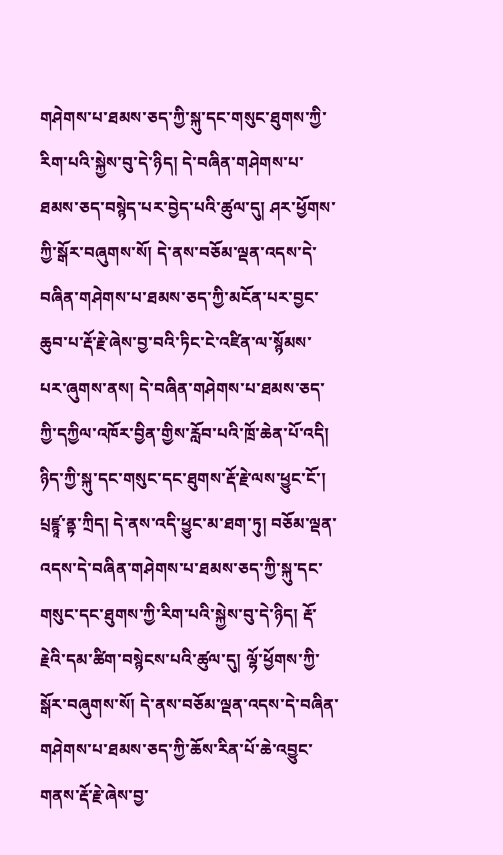གཤེགས་པ་ཐམས་ཅད་ཀྱི་སྐུ་དང་གསུང་ཐུགས་ཀྱི་རིག་པའི་སྐྱེས་བུ་དེ་ཉིད། དེ་བཞིན་གཤེགས་པ་ཐམས་ཅད་བསྙེད་པར་བྱེད་པའི་ཚུལ་དུ། ཤར་ཕྱོགས་ཀྱི་སྒོར་བཞུགས་སོ། དེ་ནས་བཅོམ་ལྡན་འདས་དེ་བཞིན་གཤེགས་པ་ཐམས་ཅད་ཀྱི་མངོན་པར་བྱང་ཆུབ་པ་རྡོ་རྗེ་ཞེས་བྱ་བའི་ཏིང་ངེ་འཛིན་ལ་སྙོམས་པར་ཞུགས་ནས། དེ་བཞིན་གཤེགས་པ་ཐམས་ཅད་ཀྱི་དཀྱིལ་འཁོར་བྱིན་གྱིས་རློབ་པའི་ཁྲོ་ཆེན་པོ་འདི། ཉིད་ཀྱི་སྐུ་དང་གསུང་དང་ཐུགས་རྡོ་རྗེ་ལས་ཕྱུང་ངོ་། པྲཛྙཱ་ནྟ་ཀྲིད། དེ་ནས་འདི་ཕྱུང་མ་ཐག་ཏུ། བཅོམ་ལྡན་འདས་དེ་བཞིན་གཤེགས་པ་ཐམས་ཅད་ཀྱི་སྐུ་དང་གསུང་དང་ཐུགས་ཀྱི་རིག་པའི་སྐྱེས་བུ་དེ་ཉིད། རྡོ་རྗེའི་དམ་ཚིག་བསྙེངས་པའི་ཚུལ་དུ། ལྷོ་ཕྱོགས་ཀྱི་སྒོར་བཞུགས་སོ། དེ་ནས་བཅོམ་ལྡན་འདས་དེ་བཞིན་གཤེགས་པ་ཐམས་ཅད་ཀྱི་ཆོས་རིན་པོ་ཆེ་འབྱུང་གནས་རྡོ་རྗེ་ཞེས་བྱ་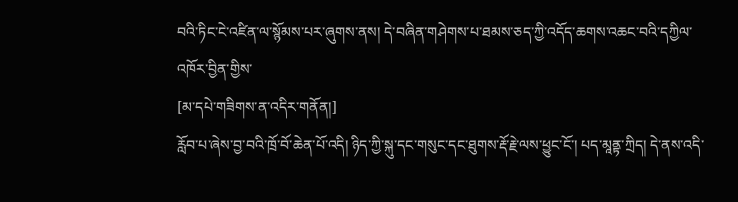བའི་ཏིང་ངེ་འཛིན་ལ་སྙོམས་པར་ཞུགས་ནས། དེ་བཞིན་གཤེགས་པ་ཐམས་ཅད་ཀྱི་འདོད་ཆགས་འཆང་བའི་དཀྱིལ་འཁོར་བྱིན་གྱིས་
[མ་དཔེ་གཟིགས་ན་འདིར་གནོན།]
རློབ་པ་ཞེས་བྱ་བའི་ཁྲོ་བོ་ཆེན་པོ་འདི། ཉིད་ཀྱི་སྐུ་དང་གསུང་དང་ཐུགས་རྡོ་རྗེ་ལས་ཕྱུང་ངོ་། པད་མཱནྟ་ཀྲིད། དེ་ནས་འདི་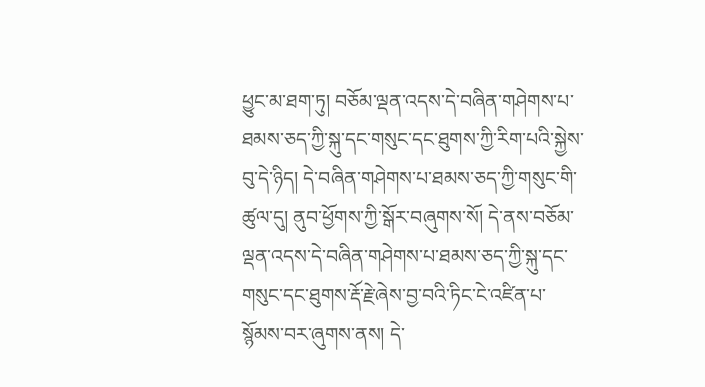ཕྱུང་མ་ཐག་ཏུ། བཅོམ་ལྡན་འདས་དེ་བཞིན་གཤེགས་པ་ཐམས་ཅད་ཀྱི་སྐུ་དང་གསུང་དང་ཐུགས་ཀྱི་རིག་པའི་སྐྱེས་བུ་དེ་ཉིད། དེ་བཞིན་གཤེགས་པ་ཐམས་ཅད་ཀྱི་གསུང་གི་ཚུལ་དུ། ནུབ་ཕྱོགས་ཀྱི་སྒོར་བཞུགས་སོ། དེ་ནས་བཅོམ་ལྡན་འདས་དེ་བཞིན་གཤེགས་པ་ཐམས་ཅད་ཀྱི་སྐུ་དང་གསུང་དང་ཐུགས་རྡོ་རྗེ་ཞེས་བྱ་བའི་ཏིང་ངེ་འཛིན་པ་སྙོམས་བར་ཞུགས་ནས། དེ་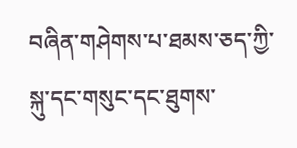བཞིན་གཤེགས་པ་ཐམས་ཅད་ཀྱི་སྐུ་དང་གསུང་དང་ཐུགས་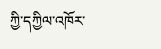ཀྱི་དཀྱིལ་འཁོར་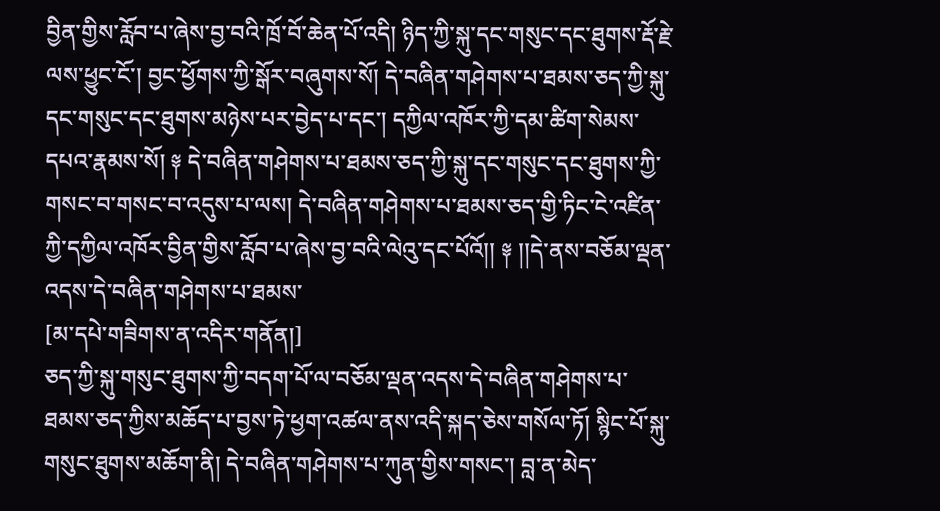བྱིན་གྱིས་རློབ་པ་ཞེས་བྱ་བའི་ཁྲོ་བོ་ཆེན་པོ་འདི། ཉིད་ཀྱི་སྐུ་དང་གསུང་དང་ཐུགས་རྡོ་རྗེ་ལས་ཕྱུང་ངོ་། བྱང་ཕྱོགས་ཀྱི་སྒོར་བཞུགས་སོ། དེ་བཞིན་གཤེགས་པ་ཐམས་ཅད་ཀྱི་སྐུ་དང་གསུང་དང་ཐུགས་མཉེས་པར་བྱེད་པ་དང་། དཀྱིལ་འཁོར་ཀྱི་དམ་ཚིག་སེམས་དཔའ་རྣམས་སོ། ༈ དེ་བཞིན་གཤེགས་པ་ཐམས་ཅད་ཀྱི་སྐུ་དང་གསུང་དང་ཐུགས་ཀྱི་གསང་བ་གསང་བ་འདུས་པ་ལས། དེ་བཞིན་གཤེགས་པ་ཐམས་ཅད་གྱི་ཏིང་ངེ་འཛིན་ཀྱི་དཀྱིལ་འཁོར་བྱིན་གྱིས་རློབ་པ་ཞེས་བྱ་བའི་ལེའུ་དང་པོའོ།། ༈ །།དེ་ནས་བཅོམ་ལྡན་འདས་དེ་བཞིན་གཤེགས་པ་ཐམས་
[མ་དཔེ་གཟིགས་ན་འདིར་གནོན།]
ཅད་ཀྱི་སྐུ་གསུང་ཐུགས་ཀྱི་བདག་པོ་ལ་བཅོམ་ལྡན་འདས་དེ་བཞིན་གཤེགས་པ་ཐམས་ཅད་ཀྱིས་མཆོད་པ་བྱས་ཏེ་ཕྱག་འཚལ་ནས་འདི་སྐད་ཅེས་གསོལ་ཏོ། སྙིང་པོ་སྐུ་གསུང་ཐུགས་མཆོག་ནི། དེ་བཞིན་གཤེགས་པ་ཀུན་གྱིས་གསང་། བླ་ན་མེད་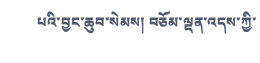པའི་བྱང་ཆུབ་སེམས། བཅོམ་ལྡན་འདས་ཀྱི་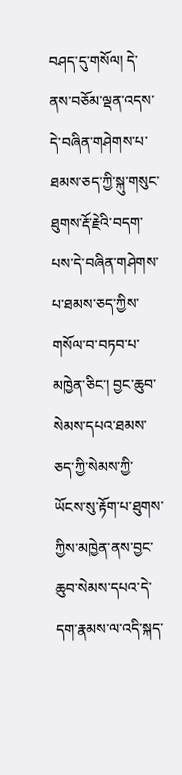བཤད་དུ་གསོལ། དེ་ནས་བཅོམ་ལྡན་འདས་དེ་བཞིན་གཤེགས་པ་ཐམས་ཅད་ཀྱི་སྐུ་གསུང་ཐུགས་རྡོ་རྗེའི་བདག་པས་དེ་བཞིན་གཤེགས་པ་ཐམས་ཅད་ཀྱིས་གསོལ་བ་བཏབ་པ་མཁྱེན་ཅིང་། བྱང་ཆུབ་སེམས་དཔའ་ཐམས་ཅད་ཀྱི་སེམས་ཀྱི་ཡོངས་སུ་རྟོག་པ་ཐུགས་ཀྱིས་མཁྱེན་ནས་བྱང་ཆུབ་སེམས་དཔའ་དེ་དག་རྣམས་ལ་འདི་སྐད་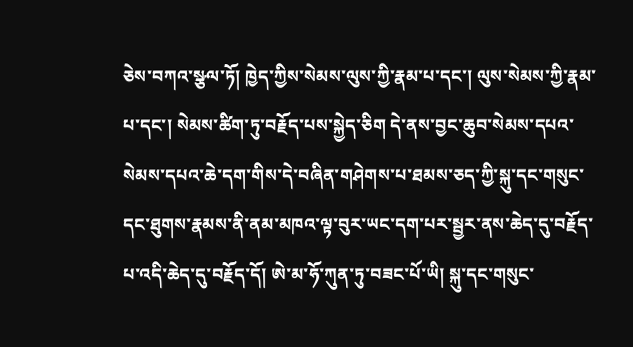ཅེས་བཀའ་སྩལ་ཏོ། ཁྱེད་ཀྱིས་སེམས་ལུས་ཀྱི་རྣམ་པ་དང་། ལུས་སེམས་ཀྱི་རྣམ་པ་དང་། སེམས་ཚིག་ཏུ་བརྗོད་པས་སྐྱེད་ཅིག དེ་ནས་བྱང་ཆུབ་སེམས་དཔའ་སེམས་དཔའ་ཆེ་དག་གིས་དེ་བཞིན་གཤེགས་པ་ཐམས་ཅད་ཀྱི་སྐུ་དང་གསུང་དང་ཐུགས་རྣམས་ནི་ནམ་མཁའ་ལྟ་བུར་ཡང་དག་པར་སྦྱར་ནས་ཆེད་དུ་བརྗོད་པ་འདི་ཆེད་དུ་བརྗོད་དོ། ཨེ་མ་ཧོ་ཀུན་ཏུ་བཟང་པོ་ཡི། སྐུ་དང་གསུང་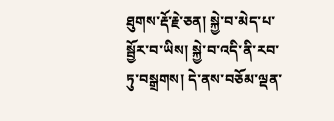ཐུགས་རྡོ་རྗེ་ཅན། སྐྱེ་བ་མེད་པ་སྦྱོར་བ་ཡིས། སྐྱེ་བ་འདི་ནི་རབ་ཏུ་བསྒྲགས། དེ་ནས་བཅོམ་ལྡན་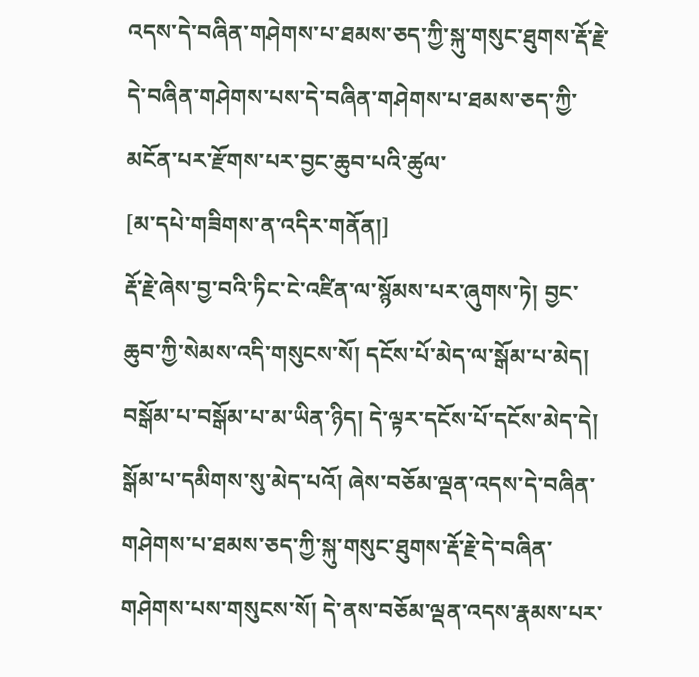འདས་དེ་བཞིན་གཤེགས་པ་ཐམས་ཅད་ཀྱི་སྐུ་གསུང་ཐུགས་རྡོ་རྗེ་དེ་བཞིན་གཤེགས་པས་དེ་བཞིན་གཤེགས་པ་ཐམས་ཅད་ཀྱི་མངོན་པར་རྫོགས་པར་བྱང་ཆུབ་པའི་ཚུལ་
[མ་དཔེ་གཟིགས་ན་འདིར་གནོན།]
རྡོ་རྗེ་ཞེས་བྱ་བའི་ཏིང་ངེ་འཛིན་ལ་སྙོམས་པར་ཞུགས་ཏེ། བྱང་ཆུབ་ཀྱི་སེམས་འདི་གསུངས་སོ། དངོས་པོ་མེད་ལ་སྒོམ་པ་མེད། བསྒོམ་པ་བསྒོམ་པ་མ་ཡིན་ཉིད། དེ་ལྟར་དངོས་པོ་དངོས་མེད་དེ། སྒོམ་པ་དམིགས་སུ་མེད་པའོ། ཞེས་བཅོམ་ལྡན་འདས་དེ་བཞིན་གཤེགས་པ་ཐམས་ཅད་ཀྱི་སྐུ་གསུང་ཐུགས་རྡོ་རྗེ་དེ་བཞིན་གཤེགས་པས་གསུངས་སོ། དེ་ནས་བཅོམ་ལྡན་འདས་རྣམས་པར་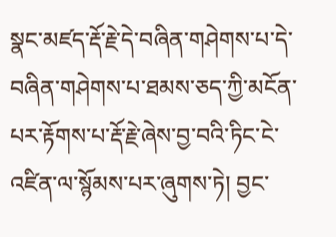སྣང་མཛད་རྡོ་རྗེ་དེ་བཞིན་གཤེགས་པ་དེ་བཞིན་གཤེགས་པ་ཐམས་ཅད་ཀྱི་མངོན་པར་རྟོགས་པ་རྡོ་རྗེ་ཞེས་བྱ་བའི་ཏིང་ངེ་འཛིན་ལ་སྙོམས་པར་ཞུགས་ཏེ། བྱང་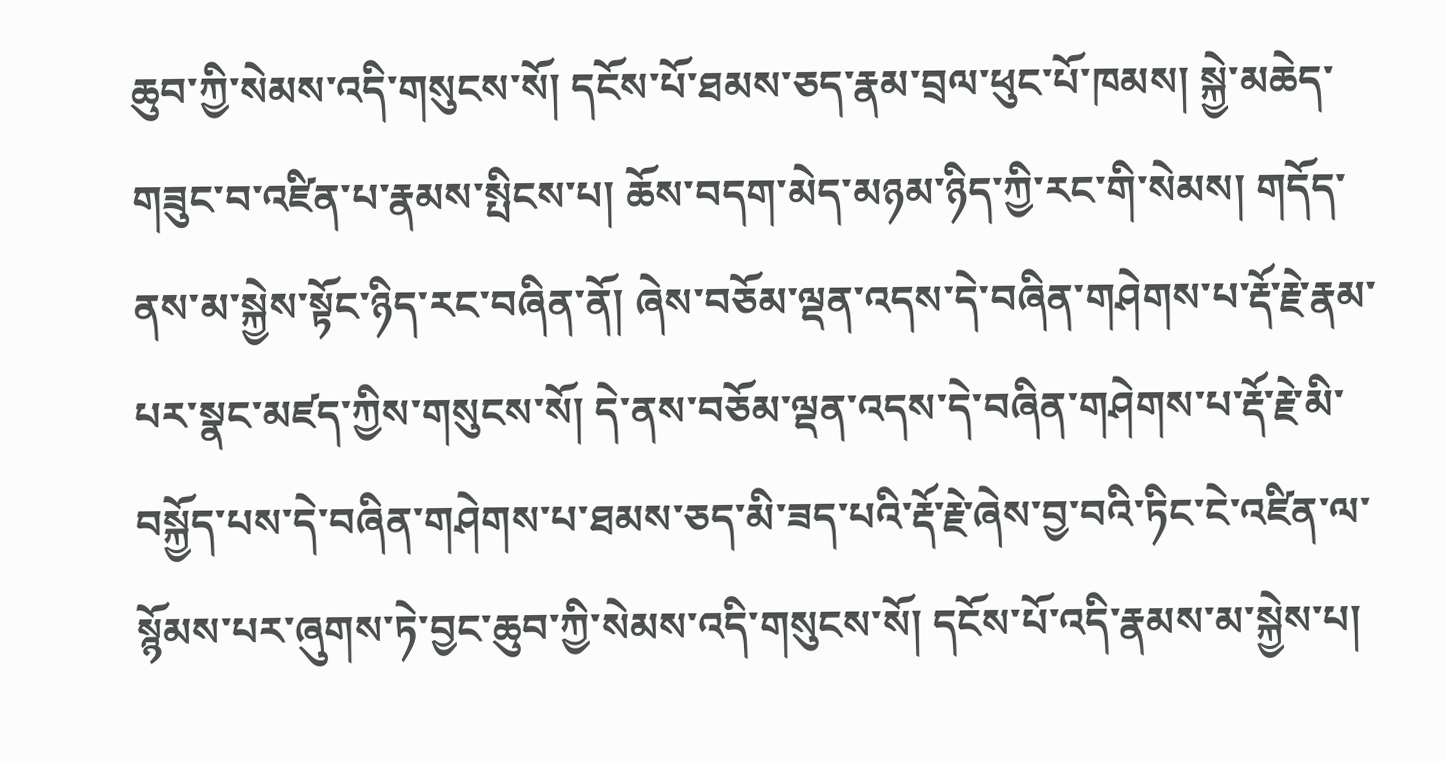ཆུབ་ཀྱི་སེམས་འདི་གསུངས་སོ། དངོས་པོ་ཐམས་ཅད་རྣམ་བྲལ་ཕུང་པོ་ཁམས། སྐྱེ་མཆེད་གཟུང་བ་འཛིན་པ་རྣམས་སྤིངས་པ། ཆོས་བདག་མེད་མཉམ་ཉིད་ཀྱི་རང་གི་སེམས། གདོད་ནས་མ་སྐྱེས་སྟོང་ཉིད་རང་བཞིན་ནོ། ཞེས་བཅོམ་ལྡན་འདས་དེ་བཞིན་གཤེགས་པ་རྡོ་རྗེ་རྣམ་པར་སྣང་མཛད་ཀྱིས་གསུངས་སོ། དེ་ནས་བཅོམ་ལྡན་འདས་དེ་བཞིན་གཤེགས་པ་རྡོ་རྗེ་མི་བསྐྱོད་པས་དེ་བཞིན་གཤེགས་པ་ཐམས་ཅད་མི་ཟད་པའི་རྡོ་རྗེ་ཞེས་བྱ་བའི་ཏིང་ངེ་འཛིན་ལ་སྙོམས་པར་ཞུགས་ཏེ་བྱང་ཆུབ་ཀྱི་སེམས་འདི་གསུངས་སོ། དངོས་པོ་འདི་རྣམས་མ་སྐྱེས་པ།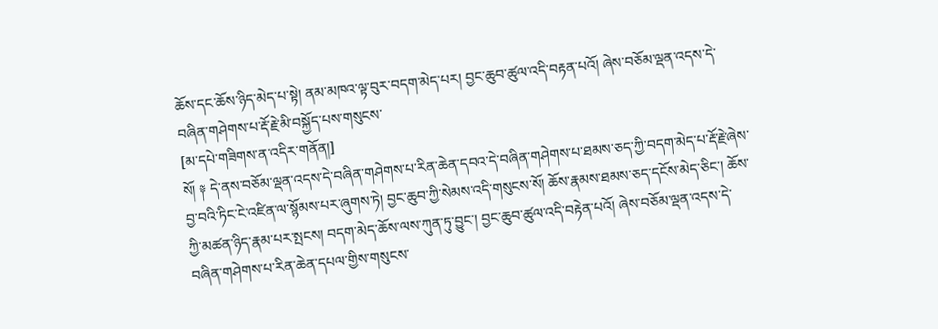ཆོས་དང་ཆོས་ཉིད་མེད་པ་སྟེ། ནམ་མཁའ་ལྟ་བུར་བདག་མེད་པར། བྱང་ཆུབ་ཚུལ་འདི་བརྟན་པའོ། ཞེས་བཅོམ་ལྡན་འདས་དེ་བཞིན་གཤེགས་པ་རྡོ་རྗེ་མི་བསྐྱོད་པས་གསུངས་
[མ་དཔེ་གཟིགས་ན་འདིར་གནོན།]
སོ། ༈ དེ་ནས་བཅོམ་ལྡན་འདས་དེ་བཞིན་གཤེགས་པ་རིན་ཆེན་དབའ་དེ་བཞིན་གཤེགས་པ་ཐམས་ཅད་ཀྱི་བདག་མེད་པ་རྡོ་རྗེ་ཞེས་བྱ་བའི་ཏིང་ངེ་འཛིན་ལ་སྙོམས་པར་ཞུགས་ཏེ། བྱང་ཆུབ་ཀྱི་སེམས་འདི་གསུངས་སོ། ཆོས་རྣམས་ཐམས་ཅད་དངོས་མེད་ཅིང་། ཆོས་ཀྱི་མཚན་ཉིད་རྣམ་པར་སྤངས། བདག་མེད་ཆོས་ལས་ཀུན་ཏུ་བྱུང་། བྱང་ཆུབ་ཚུལ་འདི་བརྟེན་པའོ། ཞེས་བཅོམ་ལྡན་འདས་དེ་བཞིན་གཤེགས་པ་རིན་ཆེན་དཔལ་གྱིས་གསུངས་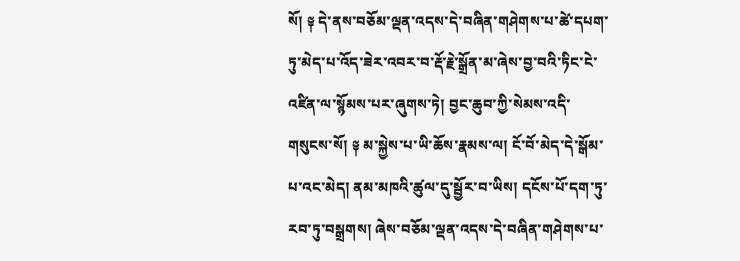སོ། ༈ དེ་ནས་བཅོམ་ལྡན་འདས་དེ་བཞིན་གཤེགས་པ་ཚེ་དཔག་ཏུ་མེད་པ་འོད་ཟེར་འབར་བ་རྡོ་རྗེ་སྒྲོན་མ་ཞེས་བྱ་བའི་ཏིང་ངེ་འཛིན་ལ་སྙོམས་པར་ཞུགས་ཏེ། བྱང་ཆུབ་ཀྱི་སེམས་འདི་གསུངས་སོ། ༈ མ་སྐྱེས་པ་ཡི་ཆོས་རྣམས་ལ། ངོ་བོ་མེད་དེ་སྒོམ་པ་འང་མེད། ནམ་མཁའི་ཚུལ་དུ་སྦྱོར་བ་ཡིས། དངོས་པོ་དག་ཏུ་རབ་ཏུ་བསྒྲགས། ཞེས་བཅོམ་ལྡན་འདས་དེ་བཞིན་གཤེགས་པ་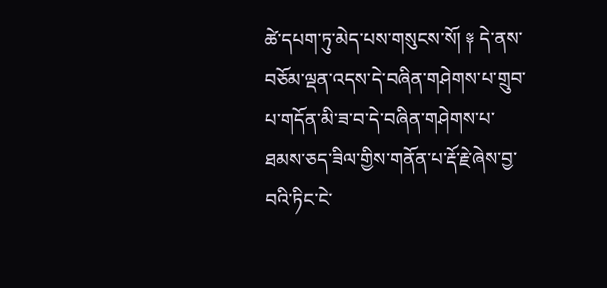ཚེ་དཔག་ཏུ་མེད་པས་གསུངས་སོ། ༈ དེ་ནས་བཅོམ་ལྡན་འདས་དེ་བཞིན་གཤེགས་པ་གྲུབ་པ་གདོན་མི་ཟ་བ་དེ་བཞིན་གཤེགས་པ་ཐམས་ཅད་ཟིལ་གྱིས་གནོན་པ་རྡོ་རྗེ་ཞེས་བྱ་བའི་ཏིང་ངེ་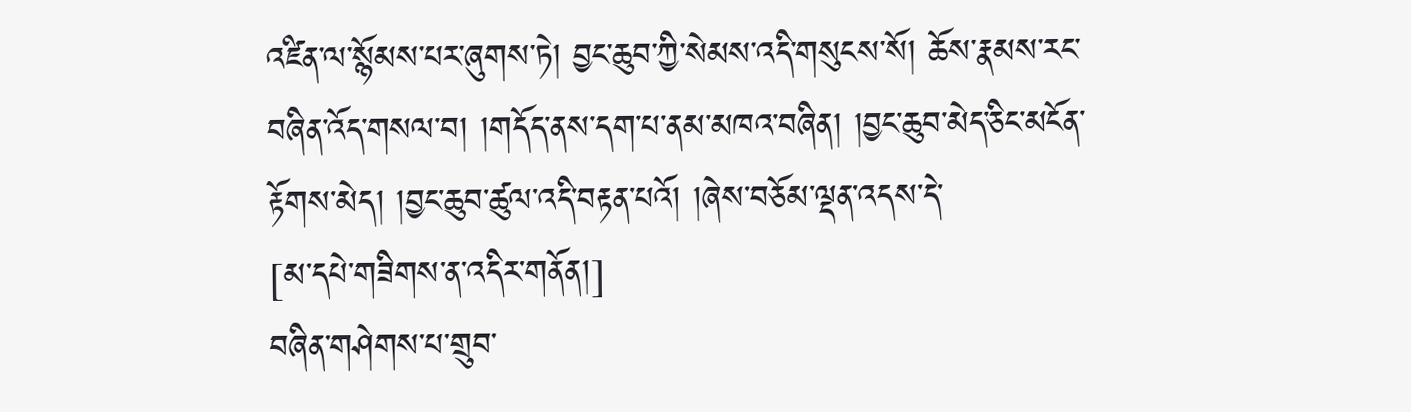འཛིན་ལ་སྙོམས་པར་ཞུགས་ཏེ། བྱང་ཆུབ་ཀྱི་སེམས་འདི་གསུངས་སོ། ཆོས་རྣམས་རང་བཞིན་འོད་གསལ་བ། །གདོད་ནས་དག་པ་ནམ་མཁའ་བཞིན། །བྱང་ཆུབ་མེད་ཅིང་མངོན་རྟོགས་མེད། །བྱང་ཆུབ་ཚུལ་འདི་བརྟན་པའོ། །ཞེས་བཅོམ་ལྡན་འདས་དེ་
[མ་དཔེ་གཟིགས་ན་འདིར་གནོན།]
བཞིན་གཤེགས་པ་གྲུབ་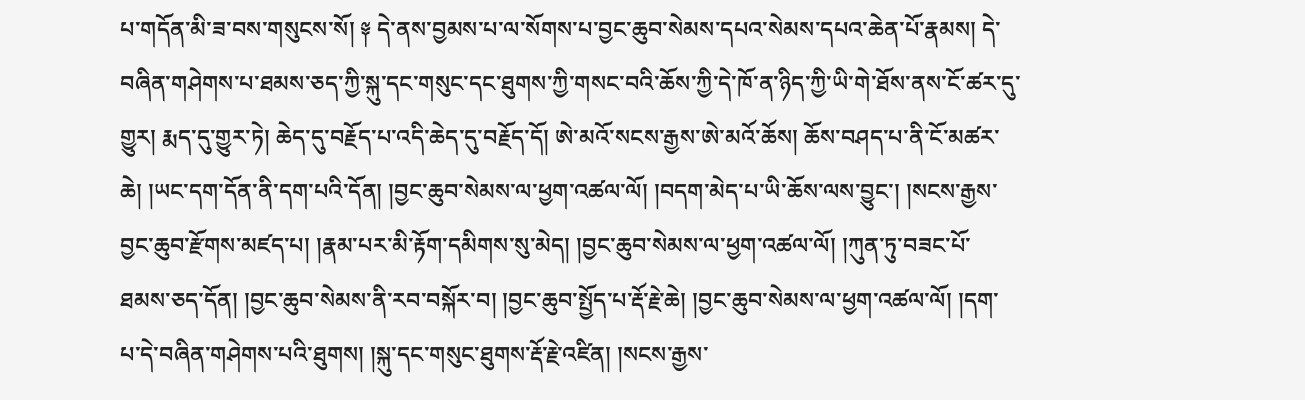པ་གདོན་མི་ཟ་བས་གསུངས་སོ། ༈ དེ་ནས་བྱམས་པ་ལ་སོགས་པ་བྱང་ཆུབ་སེམས་དཔའ་སེམས་དཔའ་ཆེན་པོ་རྣམས། དེ་བཞིན་གཤེགས་པ་ཐམས་ཅད་ཀྱི་སྐུ་དང་གསུང་དང་ཐུགས་ཀྱི་གསང་བའི་ཆོས་ཀྱི་དེ་ཁོ་ན་ཉིད་ཀྱི་ཡི་གེ་ཐོས་ནས་ངོ་ཚར་དུ་གྱུར། རྨད་དུ་གྱུར་ཏེ། ཆེད་དུ་བརྗོད་པ་འདི་ཆེད་དུ་བརྗོད་དོ། ཨེ་མའོ་སངས་རྒྱས་ཨེ་མའོ་ཆོས། ཆོས་བཤད་པ་ནི་ངོ་མཚར་ཆེ། །ཡང་དག་དོན་ནི་དག་པའི་དོན། །བྱང་ཆུབ་སེམས་ལ་ཕྱག་འཚལ་ལོ། །བདག་མེད་པ་ཡི་ཆོས་ལས་བྱུང་། །སངས་རྒྱས་བྱང་ཆུབ་རྫོགས་མཛད་པ། །རྣམ་པར་མི་རྟོག་དམིགས་སུ་མེད། །བྱང་ཆུབ་སེམས་ལ་ཕྱག་འཚལ་ལོ། །ཀུན་ཏུ་བཟང་པོ་ཐམས་ཅད་དོན། །བྱང་ཆུབ་སེམས་ནི་རབ་བསྐོར་བ། །བྱང་ཆུབ་སྤྱོད་པ་རྡོ་རྗེ་ཆེ། །བྱང་ཆུབ་སེམས་ལ་ཕྱག་འཚལ་ལོ། །དག་པ་དེ་བཞིན་གཤེགས་པའི་ཐུགས། །སྐུ་དང་གསུང་ཐུགས་རྡོ་རྗེ་འཛིན། །སངས་རྒྱས་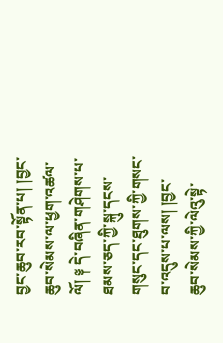བྱང་ཆུབ་རབ་སྟོན་པ། །བྱང་ཆུབ་སེམས་ལ་ཕྱག་འཚལ་ལོ། ༈ དེ་བཞིན་གཤེགས་པ་ཐམས་ཅད་ཀྱི་སྐུ་དངས་གསུང་དང་ཐུགས་ཀྱི་གསང་བ་འདུས་པ་ལས། །བྱང་ཆུབ་སེམས་ཀྱི་ལེའུ་སྟེ་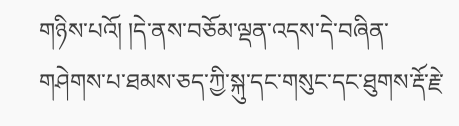གཉིས་པའོ། །དེ་ནས་བཅོམ་ལྡན་འདས་དེ་བཞིན་གཤེགས་པ་ཐམས་ཅད་ཀྱི་སྐུ་དང་གསུང་དང་ཐུགས་རྡོ་རྗེ་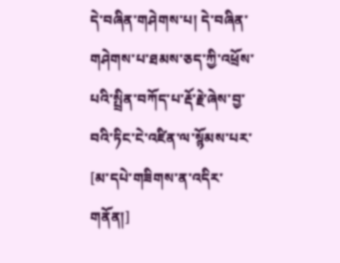དེ་བཞིན་གཤེགས་པ། དེ་བཞིན་གཤེགས་པ་ཐམས་ཅད་ཀྱི་འཕྲོས་པའི་སྤྲིན་བཀོད་པ་རྡོ་རྗེ་ཞེས་བྱ་བའི་ཏིང་ངེ་འཛིན་ལ་སྙོམས་པར་
[མ་དཔེ་གཟིགས་ན་འདིར་གནོན།]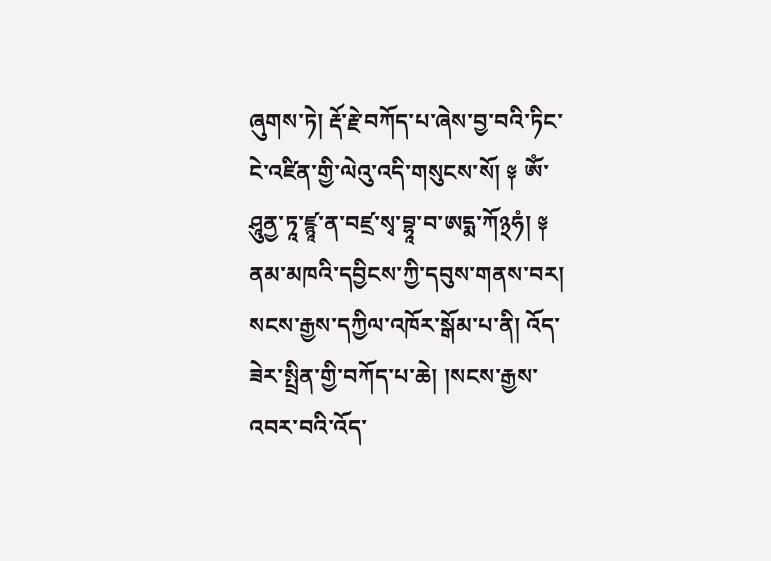ཞུགས་ཏེ། རྡོ་རྗེ་བཀོད་པ་ཞེས་བྱ་བའི་ཏིང་ངེ་འཛིན་གྱི་ལེའུ་འདི་གསུངས་སོ། ༈ ཨོཾ་ཤཱུནྱ་ཏཱ་ཛྙཱ་ན་བཛྲ་སྭ་བྷཱ་བ་ཨདྨ་ཀོ྅ཧཾ། ༈ ནམ་མཁའི་དབྱིངས་ཀྱི་དབུས་གནས་བར། སངས་རྒྱས་དཀྱིལ་འཁོར་སྒོམ་པ་ནི། འོད་ཟེར་སྤྲིན་གྱི་བཀོད་པ་ཆེ། །སངས་རྒྱས་འབར་བའི་འོད་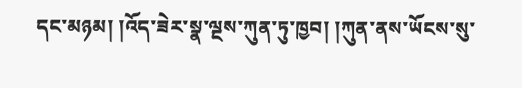དང་མཉམ། །འོད་ཟེར་སྣ་ལྔས་ཀུན་ཏུ་ཁྱབ། །ཀུན་ནས་ཡོངས་སུ་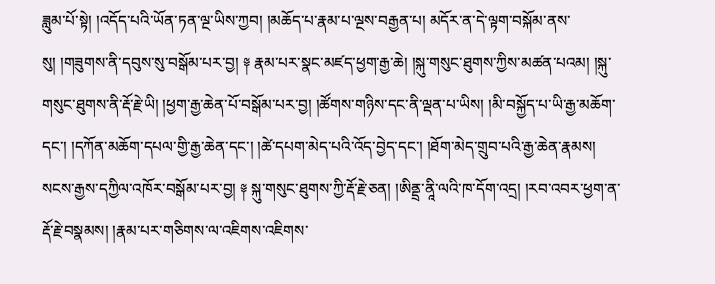ཟླུམ་པོ་སྟེ། །འདོད་པའི་ཡོན་ཏན་ལྔ་ཡིས་ཀྱབ། །མཆོད་པ་རྣམ་པ་ལྔས་བརྒྱན་པ། མདོར་ན་དེ་ལྟག་བསྐོམ་ནས་སུ། །གཟུགས་ནི་དབུས་སུ་བསྒོམ་པར་བྱ། ༈ རྣམ་པར་སྣང་མཛད་ཕྱག་རྒྱ་ཆེ། །སྐུ་གསུང་ཐུགས་ཀྱིས་མཚན་པའམ། །སྐུ་གསུང་ཐུགས་ནི་རྡོ་རྗེ་ཡི། །ཕྱག་རྒྱ་ཆེན་པོ་བསྒོམ་པར་བྱ། །ཚོགས་གཉིས་དང་ནི་ལྡན་པ་ཡིས། །མི་བསྐྱོད་པ་ཡི་རྒྱ་མཆོག་དང་། །དཀོན་མཆོག་དཔལ་གྱི་རྒྱ་ཆེན་དང་། །ཚེ་དཔག་མེད་པའི་འོད་བྱེད་དང་། །ཐོག་མེད་གྲུབ་པའི་རྒྱ་ཆེན་རྣམས། སངས་རྒྱས་དཀྱིལ་འཁོར་བསྒོམ་པར་བྱ། ༈ སྐུ་གསུང་ཐུགས་ཀྱི་རྡོ་རྗེ་ཅན། །ཨིནྡྲ་ནཱི་ལའི་ཁ་དོག་འདྲ། །རབ་འབར་ཕྱག་ན་རྡོ་རྗེ་བསྣམས། །རྣམ་པར་གཅིགས་ལ་འཇིགས་འཇིགས་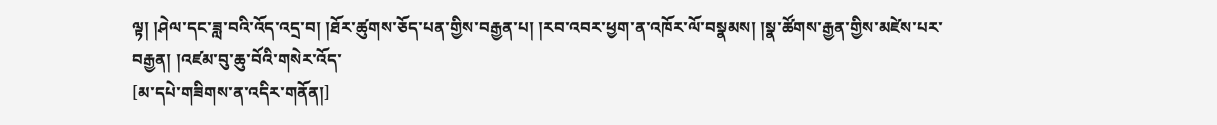ལྟ། །ཤེལ་དང་ཟླ་བའི་འོད་འདྲ་བ། །ཐོར་ཚུགས་ཅོད་པན་གྱིས་བརྒྱན་པ། །རབ་འབར་ཕྱག་ན་འཁོར་ལོ་བསྣམས། །སྣ་ཚོགས་རྒྱན་གྱིས་མཛེས་པར་བརྒྱན། །འཛམ་བུ་ཆུ་བོའི་གསེར་འོད་
[མ་དཔེ་གཟིགས་ན་འདིར་གནོན།]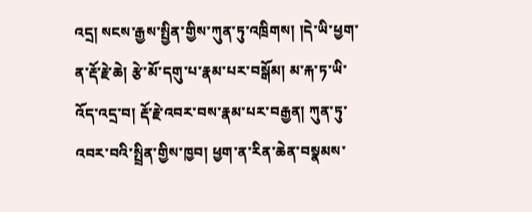འདྲ། སངས་རྒྱས་སྤྱིན་གྱིས་ཀུན་ཏུ་འཁྲིགས། །དེ་ཡི་ཕྱག་ན་རྡོ་རྗེ་ཆེ། རྩེ་མོ་དགུ་པ་རྣམ་པར་བསྒོམ། མ་རྐ་ཏ་ཡི་འོད་འདྲ་བ། རྡོ་རྗེ་འབར་བས་རྣམ་པར་བརྒྱན། ཀུན་ཏུ་འབར་བའི་སྤྲིན་གྱིས་ཁྱབ། ཕྱག་ན་རིན་ཆེན་བསྣམས་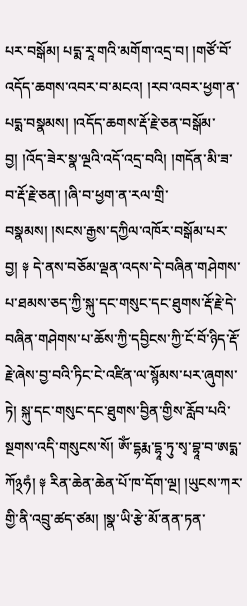པར་བསྒོམ། པདྨ་རཱ་གའི་མགོག་འདྲ་བ། །གཙོ་བོ་འདོད་ཆགས་འབར་བ་མངའ། །རབ་འབར་ཕྱག་ན་པདྨ་བསྣམས། །འདོད་ཆགས་རྡོ་རྗེ་ཅན་བསྒོམ་བྱ། །འོད་ཟེར་སྣ་ལྔའི་འདོ་འདྲ་བའི། །གདོན་མི་ཟ་བ་རྡོ་རྗེ་ཅན། །ཞི་བ་ཕྱག་ན་རལ་གྲི་བསྣམས། །སངས་རྒྱས་དཀྱིལ་འཁོར་བསྒོམ་པར་བྱ། ༈ དེ་ནས་བཅོམ་ལྡན་འདས་དེ་བཞིན་གཤེགས་པ་ཐམས་ཅད་ཀྱི་སྐུ་དང་གསུང་དང་ཐུགས་རྡོ་རྗེ་དེ་བཞིན་གཤེགས་པ་ཆོས་ཀྱི་དབྱིངས་ཀྱི་ངོ་བོ་ཉིད་རྡོ་རྗེ་ཞེས་བྱ་བའི་ཏིང་ངེ་འཛིན་ལ་སྙོམས་པར་ཞུགས་ཏེ། སྐུ་དང་གསུང་དང་ཐུགས་བྱིན་གྱིས་རློབ་པའི་སྔགས་འདི་གསུངས་སོ། ཨོཾ་དྷརྨ་དྷཱ་ཏུ་སྭ་བྷཱ་བ་ཨདྨ་ཀོ྅ཧཾ། ༈ རིན་ཆེན་ཆེན་པོ་ཁ་དོག་ལྔ། །ཡུངས་ཀར་གྱི་ནི་འབྲུ་ཚད་ཙམ། །སྣ་ཡི་རྩེ་མོ་ནན་ཏན་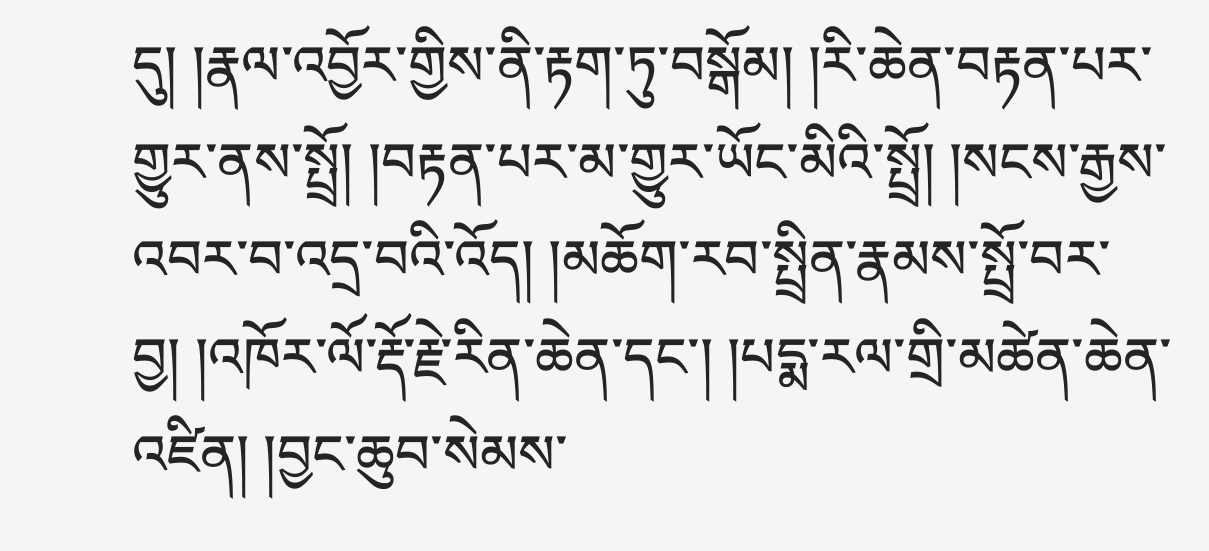དུ། །རྣལ་འབྱོར་གྱིས་ནི་རྟག་ཏུ་བསྒོམ། །རི་ཆེན་བརྟན་པར་གྱུར་ནས་སྤྲོ། །བརྟན་པར་མ་གྱུར་ཡོང་མིའི་སྤྲོ། །སངས་རྒྱས་འབར་བ་འདྲ་བའི་འོད། །མཆོག་རབ་སྤྲིན་རྣམས་སྤྲོ་བར་བྱ། །འཁོར་ལོ་རྡོ་རྗེ་རིན་ཆེན་དང་། །པདྨ་རལ་གྲི་མཚེན་ཆེན་འཛིན། །བྱང་ཆུབ་སེམས་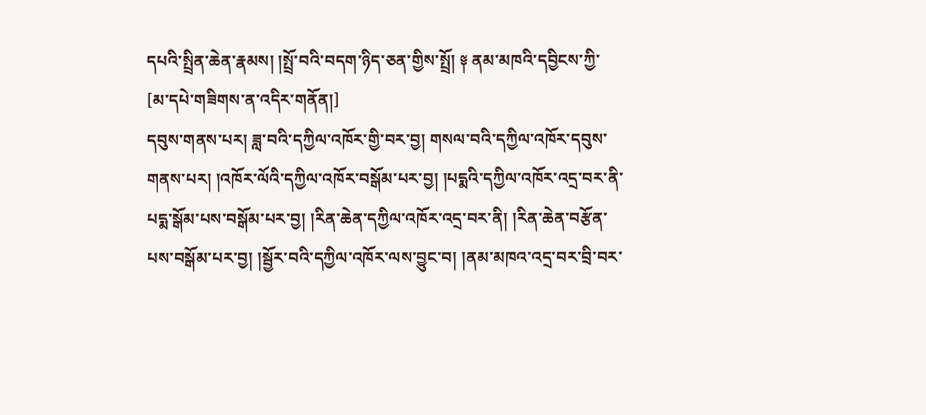དཔའི་སྤྲིན་ཆེན་རྣམས། །སྤྲོ་བའི་བདག་ཉིད་ཅན་གྱིས་སྤྲོ། ༈ ནམ་མཁའི་དབྱིངས་ཀྱི་
[མ་དཔེ་གཟིགས་ན་འདིར་གནོན།]
དབུས་གནས་པར། ཟླ་བའི་དཀྱིལ་འཁོར་གྱི་བར་བྱ། གསལ་བའི་དཀྱིལ་འཁོར་དབུས་གནས་པར། །འཁོར་ལོའི་དཀྱིལ་འཁོར་བསྒོམ་པར་བྱ། །པདྨའི་དཀྱིལ་འཁོར་འདྲ་བར་ནི་པདྨ་སྒོམ་པས་བསྒོམ་པར་བྱ། །རིན་ཆེན་དཀྱིལ་འཁོར་འདྲ་བར་ནི། །རིན་ཆེན་བརྩོན་པས་བསྒོམ་པར་བྱ། །སྦྱོར་བའི་དཀྱིལ་འཁོར་ལས་བྱུང་བ། །ནམ་མཁའ་འདྲ་བར་བྲི་བར་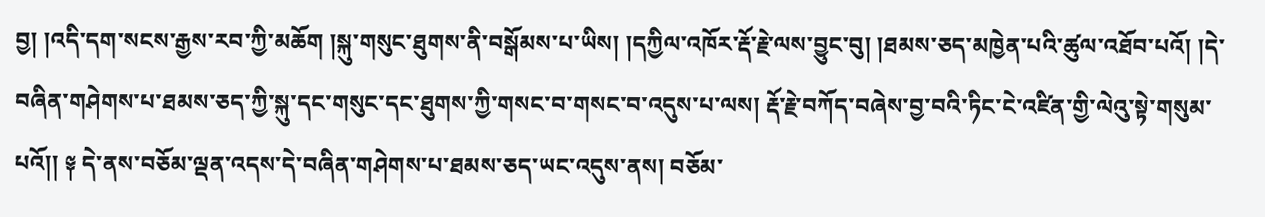བྱ། །འདི་དག་སངས་རྒྱས་རབ་ཀྱི་མཆོག །སྐུ་གསུང་ཐུགས་ནི་བསྒོམས་པ་ཡིས། །དཀྱིལ་འཁོར་རྡོ་རྗེ་ལས་བྱུང་བུ། །ཐམས་ཅད་མཁྱེན་པའི་ཚུལ་འཐོབ་པའོ། །དེ་བཞིན་གཤེགས་པ་ཐམས་ཅད་ཀྱི་སྐུ་དང་གསུང་དང་ཐུགས་ཀྱི་གསང་བ་གསང་བ་འདུས་པ་ལས། རྡོ་རྗེ་བཀོད་བཞེས་བྱ་བའི་ཏིང་ངེ་འཛིན་གྱི་ལེའུ་སྟེ་གསུམ་པའོ།། ༈ དེ་ནས་བཅོམ་ལྡན་འདས་དེ་བཞིན་གཤེགས་པ་ཐམས་ཅད་ཡང་འདུས་ནས། བཅོམ་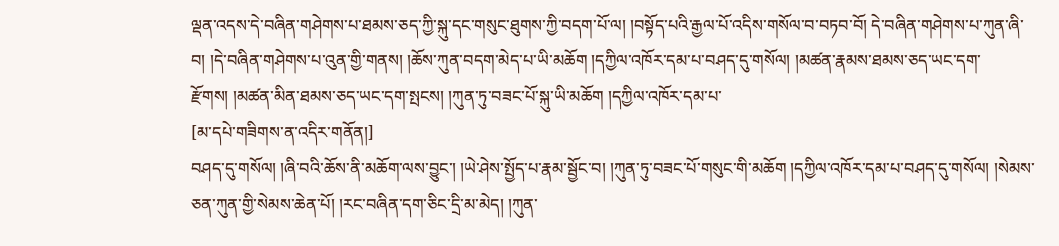ལྡན་འདས་དེ་བཞིན་གཤེགས་པ་ཐམས་ཅད་ཀྱི་སྐུ་དང་གསུང་ཐུགས་ཀྱི་བདག་པོ་ལ། །བསྟོད་པའི་རྒྱལ་པོ་འདིས་གསོལ་བ་བཏབ་བོ། དེ་བཞིན་གཤེགས་པ་ཀུན་ཞི་བ། །དེ་བཞིན་གཤེགས་པ་འུན་གྱི་གནས། །ཆོས་ཀུན་བདག་མེད་པ་ཡི་མཆོག །དཀྱིལ་འཁོར་དམ་པ་བཤད་དུ་གསོལ། །མཚན་རྣམས་ཐམས་ཅད་ཡང་དག་རྫོགས། །མཚན་མིན་ཐམས་ཅད་ཡང་དག་སྤངས། །ཀུན་ཏུ་བཟང་པོ་སྐུ་ཡི་མཆོག །དཀྱིལ་འཁོར་དམ་པ་
[མ་དཔེ་གཟིགས་ན་འདིར་གནོན།]
བཤད་དུ་གསོལ། །ཞི་བའི་ཆོས་ནི་མཆོག་ལས་བྱུང་། །ཡེ་ཤེས་སྤྱོད་པ་རྣམ་སྦྱོང་བ། །ཀུན་ཏུ་བཟང་པོ་གསུང་གི་མཆོག །དཀྱིལ་འཁོར་དམ་པ་བཤད་དུ་གསོལ། །སེམས་ཅན་ཀུན་གྱི་སེམས་ཆེན་པོ། །རང་བཞིན་དག་ཅིང་དྲི་མ་མེད། །ཀུན་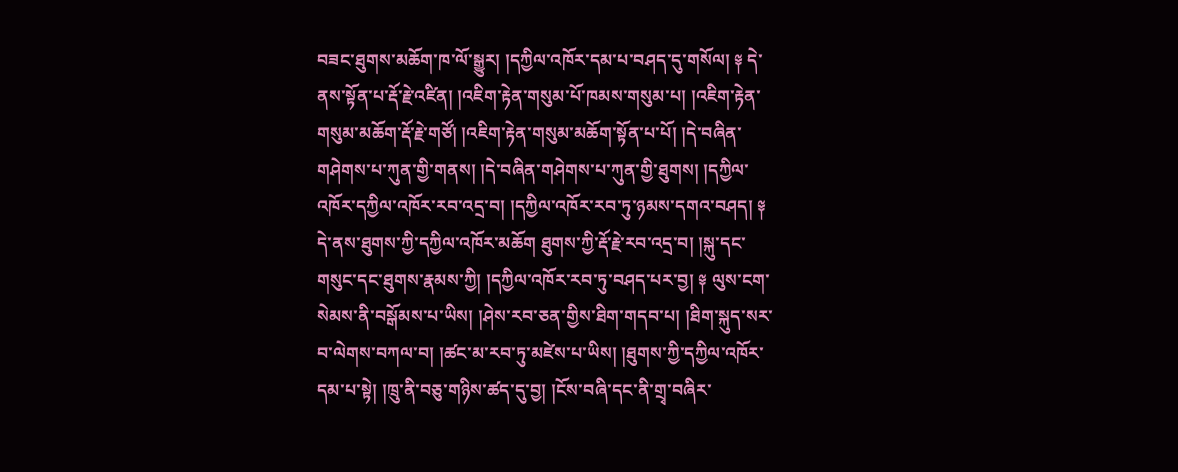བཟང་ཐུགས་མཆོག་ཁ་ལོ་སྒྱུར། །དཀྱིལ་འཁོར་དམ་པ་བཤད་དུ་གསོལ། ༈ དེ་ནས་སྟོན་པ་རྡོ་རྗེ་འཛིན། །འཇིག་རྟེན་གསུམ་པོ་ཁམས་གསུམ་པ། །འཇིག་རྟེན་གསུམ་མཆོག་རྡོ་རྗེ་གཙོ། །འཇིག་རྟེན་གསུམ་མཆོག་སྟོན་པ་པོ། །དེ་བཞིན་གཤེགས་པ་ཀུན་གྱི་གནས། །དེ་བཞིན་གཤེགས་པ་ཀུན་གྱི་ཐུགས། །དཀྱིལ་འཁོར་དཀྱིལ་འཁོར་རབ་འདྲ་བ། །དཀྱིལ་འཁོར་རབ་ཏུ་ཉམས་དགའ་བཤད། ༈ དེ་ནས་ཐུགས་ཀྱི་དཀྱིལ་འཁོར་མཆོག ཐུགས་ཀྱི་རྡོ་རྗེ་རབ་འདྲ་བ། །སྐུ་དང་གསུང་དང་ཐུགས་རྣམས་ཀྱི། །དཀྱིལ་འཁོར་རབ་ཏུ་བཤད་པར་བྱ། ༈ ལུས་ངག་སེམས་ནི་བསྒོམས་པ་ཡིས། །ཤེས་རབ་ཅན་གྱིས་ཐིག་གདབ་པ། །ཐིག་སྐུད་སར་བ་ལེགས་བཀལ་བ། །ཚང་མ་རབ་ཏུ་མཛེས་པ་ཡིས། །ཐུགས་ཀྱི་དཀྱིལ་འཁོར་དམ་པ་སྟེ། །ཁྲུ་ནི་བཅུ་གཉིས་ཚད་དུ་བྱ། །ངོས་བཞི་དང་ནི་གྲྭ་བཞིར་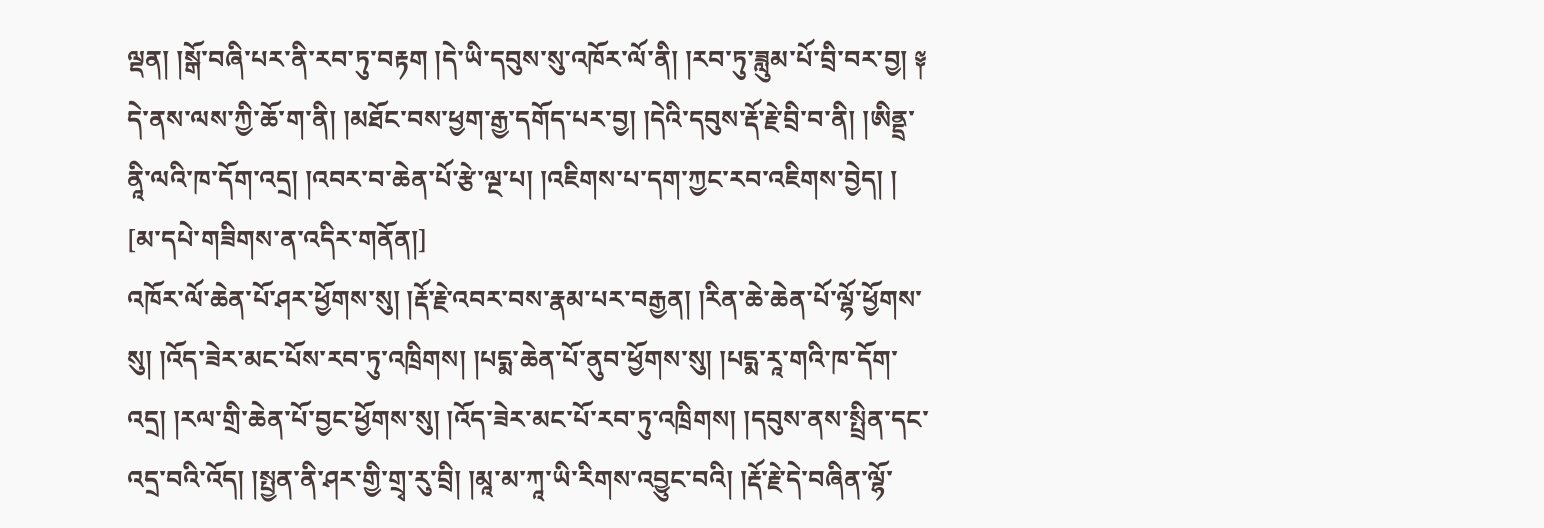ལྡན། །སྒོ་བཞི་པར་ནི་རབ་ཏུ་བརྟག །དེ་ཡི་དབུས་སུ་འཁོར་ལོ་ནི། །རབ་ཏུ་ཟླུམ་པོ་བྲི་བར་བྱ། ༈ དེ་ནས་ལས་ཀྱི་ཆོ་ག་ནི། །མཐོང་བས་ཕྱག་རྒྱ་དགོད་པར་བྱ། །དེའི་དབུས་རྡོ་རྗེ་བྲི་བ་ནི། །ཨིནྡྲ་ནཱི་ལའི་ཁ་དོག་འདྲ། །འབར་བ་ཆེན་པོ་རྩེ་ལྔ་པ། །འཇིགས་པ་དག་ཀྱང་རབ་འཇིགས་བྱེད། །
[མ་དཔེ་གཟིགས་ན་འདིར་གནོན།]
འཁོར་ལོ་ཆེན་པོ་ཤར་ཕྱོགས་སུ། །རྡོ་རྗེ་འབར་བས་རྣམ་པར་བརྒྱན། །རིན་ཆེ་ཆེན་པོ་ལྷོ་ཕྱོགས་སུ། །འོད་ཟེར་མང་པོས་རབ་ཏུ་འཁྲིགས། །པདྨ་ཆེན་པོ་ནུབ་ཕྱོགས་སུ། །པདྨ་རཱ་གའི་ཁ་དོག་འདྲ། །རལ་གྲི་ཆེན་པོ་བྱང་ཕྱོགས་སུ། །འོད་ཟེར་མང་པོ་རབ་ཏུ་འཁྲིགས། །དབུས་ནས་སྤྲིན་དང་འདྲ་བའི་འོད། །སྤྱན་ནི་ཤར་གྱི་གྲྭ་རུ་བྲི། །མཱ་མ་ཀཱ་ཡི་རིགས་འབྱུང་བའི། །རྡོ་རྗེ་དེ་བཞིན་ལྷོ་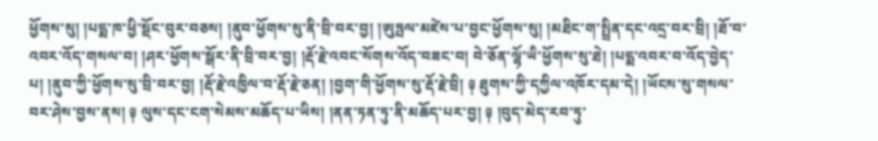ཕྱོགས་སུ། །པདྨ་ཁ་ཕྱི་སྡོང་བུར་བཅས། །ནུབ་ཕྱོགས་སུ་ནི་བྲི་བར་བྱ། །ཨུཏྤལ་མཛེས་པ་བྱང་ཕྱོགས་སུ། །མཐིང་ག་སྤྲིན་དང་འདྲ་བར་བྲི། །ཐོ་བ་འབར་འོད་གསལ་བ། །ཤར་ཕྱོགས་སྒོར་ནི་བྲི་བར་བྱ། །རྡོ་རྗེ་འབང་སོགས་འོད་བཟང་བ། བེ་ཅོན་ལྷོ་ཡི་ཕྱོགས་སུ་ཐེ། །པདྨ་འབར་བ་འོད་བྱེད་པ། །ནུབ་ཀྱི་ཕྱོགས་སུ་བྲི་བར་བྱ། །རྡོ་རྗེ་འཁྱིལ་བ་རྡོ་རྗེ་ཅན། །བྱག་གི་ཕྱོགས་སུ་རྡོ་རྗེ་བྲི། ༈ ཐུགས་ཀྱི་དཀྱིལ་འཁོར་དམ་དེ། །ཡོངས་སུ་གསལ་བར་ཤེས་བྱས་ནས། ༈ ལུས་དང་ངག་སེམས་མཆོད་པ་ཡིས། །ནན་ཏན་ཏུ་ནི་མཆོད་པར་བྱ། ༈ །བུད་མེད་རབ་ཏུ་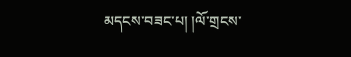མདངས་བཟང་པ། །ལོ་གྲངས་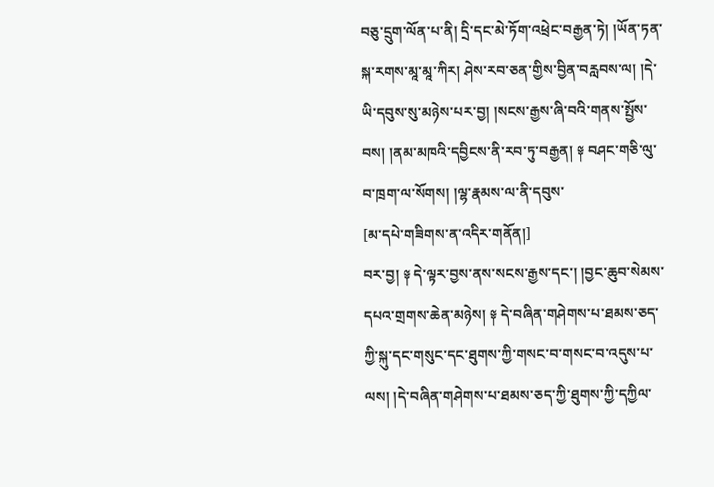བཅུ་དྲུག་ལོན་པ་ནི། དྲི་དང་མེ་ཏོག་འཕྲེང་བརྒྱན་ཏེ། །ཡོན་ཏན་སྐ་རགས་མཱ་མཱ་ཀིར། ཤེས་རབ་ཅན་གྱིས་བྱིན་བརླབས་ལ། །དེ་ཡི་དབུས་སུ་མཉེས་པར་བྱ། །སངས་རྒྱས་ཞི་བའི་གནས་སྤྱོས་བས། །ནམ་མཁའི་དབྱིངས་ནི་རབ་ཏུ་བརྒྱན། ༈ བཤང་གཅི་ལུ་བ་ཁྲག་ལ་སོགས། །ལྷ་རྣམས་ལ་ནི་དབུས་
[མ་དཔེ་གཟིགས་ན་འདིར་གནོན།]
བར་བྱ། ༈ དེ་ལྟར་བྱས་ནས་སངས་རྒྱས་དང་། །བྱང་ཆུབ་སེམས་དཔའ་གྲགས་ཆེན་མཉེས། ༈ དེ་བཞིན་གཤེགས་པ་ཐམས་ཅད་ཀྱི་སྐུ་དང་གསུང་དང་ཐུགས་ཀྱི་གསང་བ་གསང་བ་འདུས་པ་ལས། །དེ་བཞིན་གཤེགས་པ་ཐམས་ཅད་ཀྱི་ཐུགས་ཀྱི་དཀྱིལ་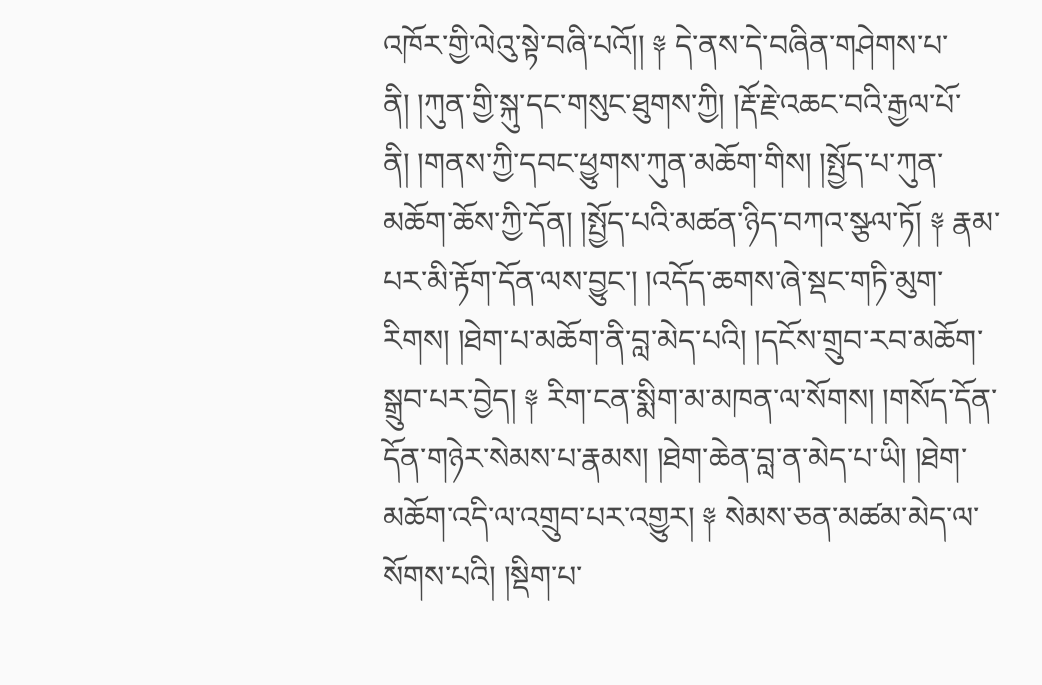འཁོར་གྱི་ལེའུ་སྟེ་བཞི་པའོ།། ༈ དེ་ནས་དེ་བཞིན་གཤེགས་པ་ནི། །ཀུན་གྱི་སྐུ་དང་གསུང་ཐུགས་ཀྱི། །རྡོ་རྗེ་འཆང་བའི་རྒྱལ་པོ་ནི། །གནས་ཀྱི་དབང་ཕྱུགས་ཀུན་མཆོག་གིས། །སྤྱོད་པ་ཀུན་མཆོག་ཆོས་ཀྱི་དོན། །སྤྱོད་པའི་མཚན་ཉིད་བཀའ་སྩལ་ཏོ། ༈ རྣམ་པར་མི་རྟོག་དོན་ལས་བྱུང་། །འདོད་ཆགས་ཞེ་སྡང་གཏི་མུག་རིགས། །ཐེག་པ་མཆོག་ནི་བླ་མེད་པའི། །དངོས་གྲུབ་རབ་མཆོག་སྒྲུབ་པར་བྱེད། ༈ རིག་ངན་སྨིག་མ་མཁན་ལ་སོགས། །གསོད་དོན་དོན་གཉེར་སེམས་པ་རྣམས། །ཐེག་ཆེན་བླ་ན་མེད་པ་ཡི། །ཐེག་མཆོག་འདི་ལ་འགྲུབ་པར་འགྱུར། ༈ སེམས་ཅན་མཚམ་མེད་ལ་སོགས་པའི། །སྡིག་པ་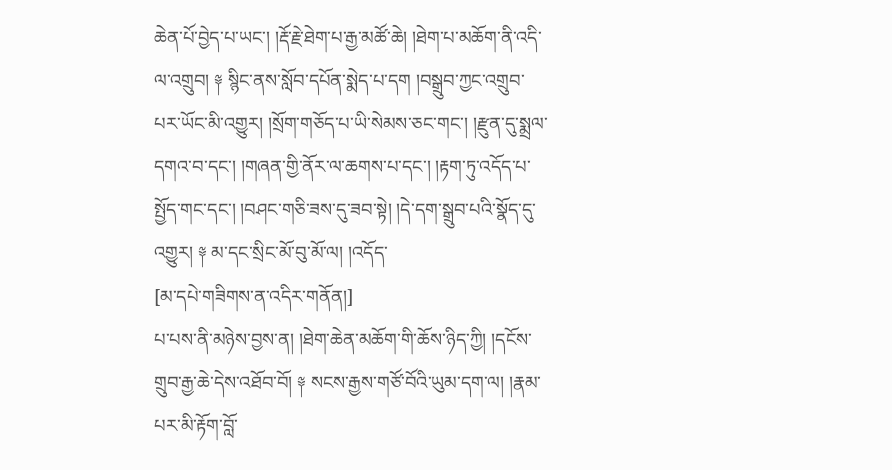ཆེན་པོ་བྱེད་པ་ཡང་། །རྡོ་རྗེ་ཐེག་པ་རྒྱ་མཚོ་ཆེ། །ཐེག་པ་མཆོག་ནི་འདི་ལ་འགྲུབ། ༈ སྙིང་ནས་སློབ་དཔོན་སྨེད་པ་དག །བསྒྲུབ་ཀྱང་འགྲུབ་པར་ཡོང་མི་འགྱུར། །སྲོག་གཅོད་པ་ཡི་སེམས་ཅང་གང་། །རྫུན་དུ་སྨྲལ་དགའ་བ་དང་། །གཞན་གྱི་ནོར་ལ་ཆགས་པ་དང་། །རྟག་ཏུ་འདོད་པ་སྤྱོད་གང་དང་། །བཤང་གཅི་ཟས་དུ་ཟབ་སྟེ། །དེ་དག་སྒྲུབ་པའི་སྣོད་དུ་འགྱུར། ༈ མ་དང་སྲིང་མོ་བུ་མོ་ལ། །འདོད་
[མ་དཔེ་གཟིགས་ན་འདིར་གནོན།]
པ་པས་ནི་མཉེས་བྱས་ན། །ཐེག་ཆེན་མཆོག་གི་ཆོས་ཉིད་ཀྱི། །དངོས་གྲུབ་རྒྱ་ཆེ་དེས་འཐོབ་བོ། ༈ སངས་རྒྱས་གཙོ་བོའི་ཡུམ་དག་ལ། །རྣམ་པར་མི་རྟོག་བློ་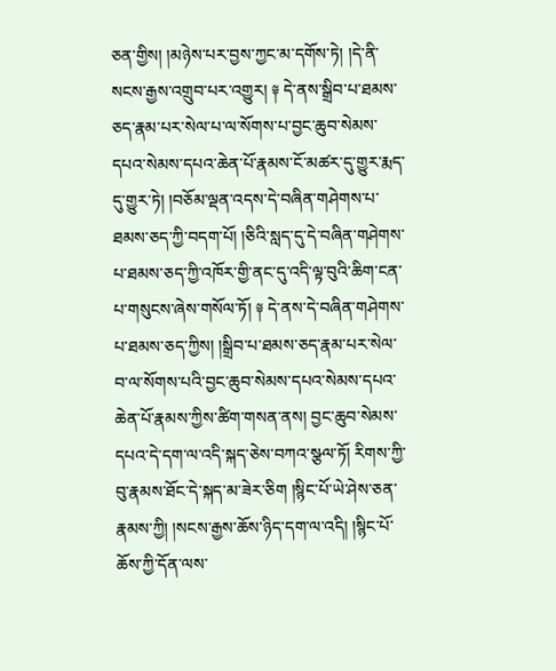ཅན་གྱིས། །མཉེས་པར་བྱས་ཀྱང་མ་དགོས་ཏེ། །དེ་ནི་སངས་རྒྱས་འགྲུབ་པར་འགྱུར། ༈ དེ་ནས་སྒྲིབ་པ་ཐམས་ཅད་རྣམ་པར་སེལ་པ་ལ་སོགས་པ་བྱང་ཆུབ་སེམས་དཔའ་སེམས་དཔའ་ཆེན་པོ་རྣམས་ངོ་མཚར་དུ་གྱུར་རྨད་དུ་གྱུར་ཏེ། །བཅོམ་ལྡན་འདས་དེ་བཞིན་གཤེགས་པ་ཐམས་ཅད་ཀྱི་བདག་པོ། །ཅིའི་སླད་དུ་དེ་བཞིན་གཤེགས་པ་ཐམས་ཅད་ཀྱི་འཁོར་གྱི་ནང་དུ་འདི་ལྟ་བུའི་ཆིག་ངན་པ་གསུངས་ཞེས་གསོལ་ཏོ། ༈ དེ་ནས་དེ་བཞིན་གཤེགས་པ་ཐམས་ཅད་ཀྱིས། །སྒྲིབ་པ་ཐམས་ཅད་རྣམ་པར་སེལ་བ་ལ་སོགས་པའི་བྱང་ཆུབ་སེམས་དཔའ་སེམས་དཔའ་ཆེན་པོ་རྣམས་ཀྱིས་ཚིག་གསན་ནས། བྱང་ཆུབ་སེམས་དཔའ་དེ་དག་ལ་འདི་སྐད་ཅེས་བཀའ་སྩལ་ཏོ། རིགས་ཀྱི་བུ་རྣམས་ཐོང་དེ་སྐད་མ་ཟེར་ཅིག །སྙིང་པོ་ཡེ་ཤེས་ཅན་རྣམས་ཀྱི། །སངས་རྒྱས་ཆོས་ཉིད་དག་ལ་འདི། །སྙིང་པོ་ཆོས་ཀྱི་དོན་ལས་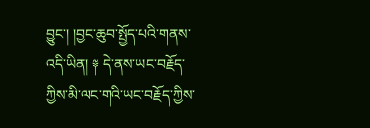བྱུང་། །བྱང་ཆུབ་སྤྱོད་པའི་གནས་འདི་ཡིན། ༈ དེ་ནས་ཡང་བརྗོད་ཀྱིས་མི་ལང་གའི་ཡང་བརྗོད་ཀྱིས་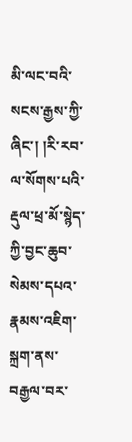མི་ལང་བའི་སངས་རྒྱས་ཀྱི་ཞིང་། །རི་རབ་ལ་སོགས་པའི་རྡུལ་ཕྲ་མོ་སྙེད་ཀྱི་བྱང་ཆུབ་སེམས་དཔའ་རྣམས་འཇིག་སྐྲག་ནས་བརྒྱལ་བར་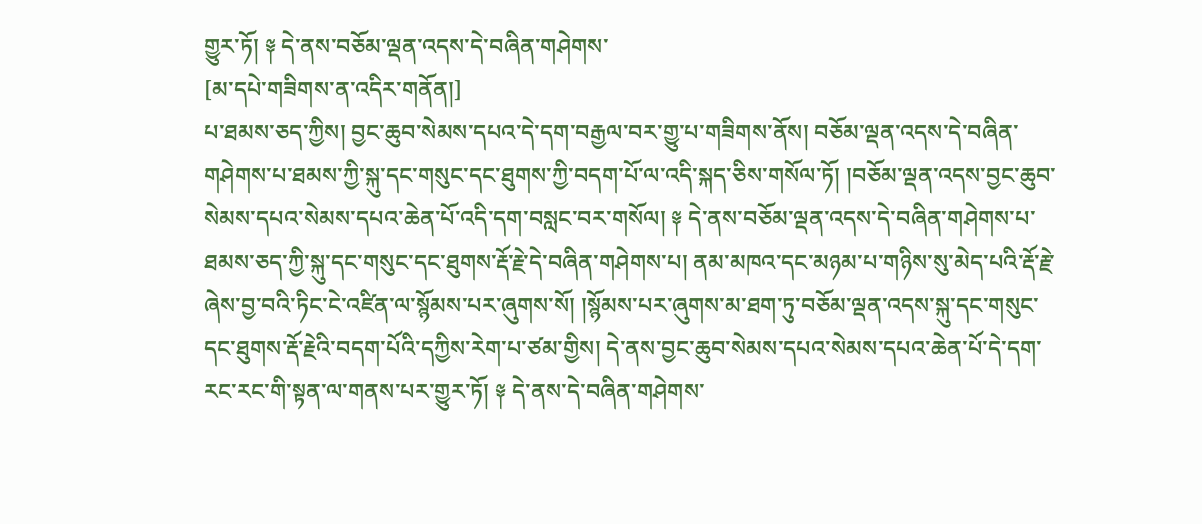གྱུར་ཏོ། ༈ དེ་ནས་བཅོམ་ལྡན་འདས་དེ་བཞིན་གཤེགས་
[མ་དཔེ་གཟིགས་ན་འདིར་གནོན།]
པ་ཐམས་ཅད་ཀྱིས། བྱང་ཆུབ་སེམས་དཔའ་དེ་དག་བརྒྱལ་བར་གྱུ་པ་གཟིགས་ནོས། བཅོམ་ལྡན་འདས་དེ་བཞིན་གཤེགས་པ་ཐམས་ཀྱི་སྐུ་དང་གསུང་དང་ཐུགས་ཀྱི་བདག་པོ་ལ་འདི་སྐད་ཅིས་གསོལ་ཏོ། །བཅོམ་ལྡན་འདས་བྱང་ཆུབ་སེམས་དཔའ་སེམས་དཔའ་ཆེན་པོ་འདི་དག་བསླང་བར་གསོལ། ༈ དེ་ནས་བཅོམ་ལྡན་འདས་དེ་བཞིན་གཤེགས་པ་ཐམས་ཅད་ཀྱི་སྐུ་དང་གསུང་དང་ཐུགས་རྡོ་རྗེ་དེ་བཞིན་གཤེགས་པ། ནམ་མཁའ་དང་མཉམ་པ་གཉིས་སུ་མེད་པའི་རྡོ་རྗེ་ཞེས་བྱ་བའི་ཏིང་ངེ་འཛིན་ལ་སྙོམས་པར་ཞུགས་སོ། །སྙོམས་པར་ཞུགས་མ་ཐག་ཏུ་བཅོམ་ལྡན་འདས་སྐུ་དང་གསུང་དང་ཐུགས་རྡོ་རྗེའི་བདག་པོའི་དཀྱིས་རེག་པ་ཙམ་གྱིས། དེ་ནས་བྱང་ཆུབ་སེམས་དཔའ་སེམས་དཔའ་ཆེན་པོ་དེ་དག་རང་རང་གི་སྟན་ལ་གནས་པར་གྱུར་ཏོ། ༈ དེ་ནས་དེ་བཞིན་གཤེགས་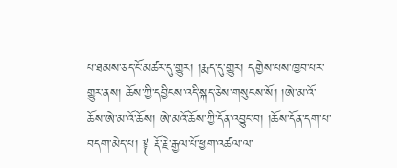པ་ཐམས་ཅད་ངོ་མཚར་དུ་གྱུར། །རྨད་དུ་གྱུར། དགྱེས་པས་ཁྱབ་པར་གྱུར་ནས། ཆོས་ཀྱི་དབྱིངས་འདི་སྐད་ཅེས་གསུངས་སོ། །ཨེ་མ་འོ་ཆོས་ཨེ་མ་འོ་ཆོས། ཨེ་མའོ་ཆོས་ཀྱི་དོན་འབྱུང་བ། །ཆོས་དོན་དག་པ་བདག་མེད་པ། ༈ རྡོ་རྗེ་རྒྱལ་པོ་ཕྱག་འཚལ་ལ་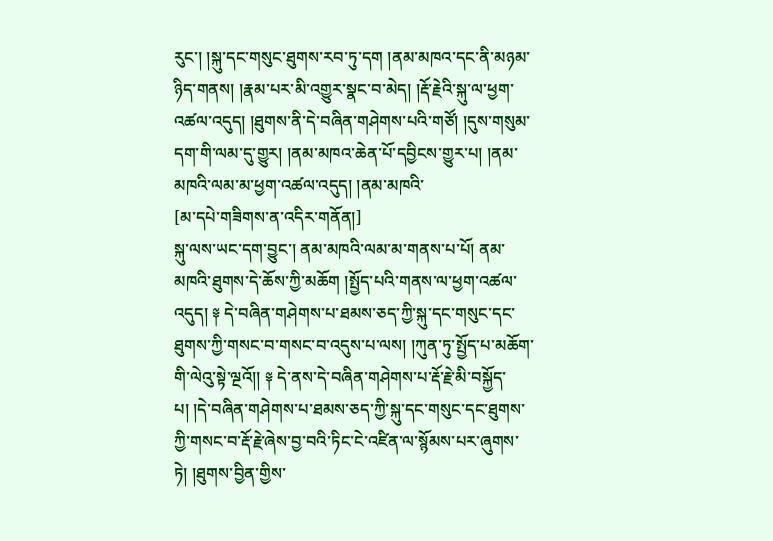རུང་། །སྐུ་དང་གསུང་ཐུགས་རབ་ཏུ་དག །ནམ་མཁའ་དང་ནི་མཉམ་ཉིད་གནས། །རྣམ་པར་མི་འགྱུར་སྣང་བ་མེད། །རྡོ་རྗེའི་སྐུ་ལ་ཕྱག་འཚལ་འདུད། །ཐུགས་ནི་དེ་བཞིན་གཤེགས་པའི་གཙོ། །དུས་གསུམ་དག་གི་ལམ་དུ་གྱུར། །ནམ་མཁའ་ཆེན་པོ་དབྱིངས་གྱུར་པ། །ནམ་མཁའི་ལམ་མ་ཕྱག་འཚལ་འདུད། །ནམ་མཁའི་
[མ་དཔེ་གཟིགས་ན་འདིར་གནོན།]
སྐུ་ལས་ཡང་དག་བྱུང་། ནམ་མཁའི་ལམ་མ་གནས་པ་པོ། ནམ་མཁའི་ཐུགས་དེ་ཆོས་ཀྱི་མཆོག །སྤྱོད་པའི་གནས་ལ་ཕྱག་འཚལ་འདུད། ༈ དེ་བཞིན་གཤེགས་པ་ཐམས་ཅད་ཀྱི་སྐུ་དང་གསུང་དང་ཐུགས་ཀྱི་གསང་བ་གསང་བ་འདུས་པ་ལས། །ཀུན་ཏུ་སྤྱོད་པ་མཆོག་གི་ལེའུ་སྟེ་ལྔའོ།། ༈ དེ་ནས་དེ་བཞིན་གཤེགས་པ་རྡོ་རྗེ་མི་བསྐྱོད་པ། །དེ་བཞིན་གཤེགས་པ་ཐམས་ཅད་ཀྱི་སྐུ་དང་གསུང་དང་ཐུགས་ཀྱི་གསང་བ་རྡོ་རྗེ་ཞེས་བྱ་བའི་ཏིང་ངེ་འཛིན་ལ་སྙོམས་པར་ཞུགས་ཏེ། །ཐུགས་བྱིན་གྱིས་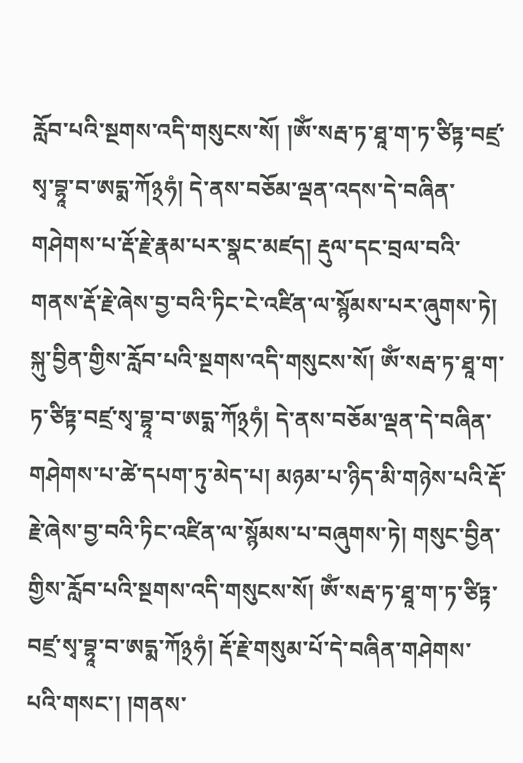རློབ་པའི་སྔགས་འདི་གསུངས་སོ། །ཨོཾ་སརྦ་ཏ་ཐཱ་ག་ཏ་ཙིཏྟ་བཛྲ་སྭ་བྷཱ་བ་ཨདྨ་ཀོ྅ཧཾ། དེ་ནས་བཅོམ་ལྡན་འདས་དེ་བཞིན་གཤེགས་པ་རྡོ་རྗེ་རྣམ་པར་སྣང་མཛད། རྡུལ་དང་བྲལ་བའི་གནས་རྡོ་རྗེ་ཞེས་བྱ་བའི་ཏིང་ངེ་འཛིན་ལ་སྙོམས་པར་ཞུགས་ཏེ། སྐུ་བྱིན་གྱིས་རློབ་པའི་སྔགས་འདི་གསུངས་སོ། ཨོཾ་སརྦ་ཏ་ཐཱ་ག་ཏ་ཙིཏྟ་བཛྲ་སྭ་བྷཱ་བ་ཨདྨ་ཀོ྅ཧཾ། དེ་ནས་བཅོམ་ལྡན་དེ་བཞིན་གཤེགས་པ་ཚེ་དཔག་ཏུ་མེད་པ། མཉམ་པ་ཉིད་མི་གཉེས་པའི་རྡོ་རྗེ་ཞེས་བྱ་བའི་ཏིང་འཛིན་ལ་སྙོམས་པ་བཞུགས་ཏེ། གསུང་བྱིན་གྱིས་རློབ་པའི་སྔགས་འདི་གསུངས་སོ། ཨོཾ་སརྦ་ཏ་ཐཱ་ག་ཏ་ཙིཏྟ་བཛྲ་སྭ་བྷཱ་བ་ཨདྨ་ཀོ྅ཧཾ། རྡོ་རྗེ་གསུམ་པོ་དེ་བཞིན་གཤེགས་པའི་གསང་། །གནས་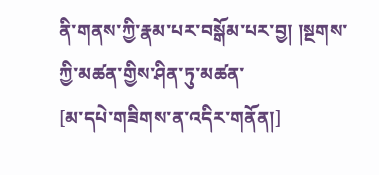ནི་གནས་ཀྱི་རྣམ་པར་བསྒོམ་པར་བྱ། །སྔགས་ཀྱི་མཚན་གྱིས་ཤིན་ཏུ་མཚན་
[མ་དཔེ་གཟིགས་ན་འདིར་གནོན།]